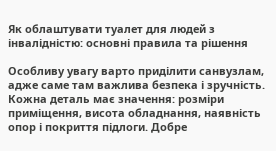Як облаштувати туалет для людей з інвалідністю: основні правила та рішення

Особливу увагу варто приділити санвузлам, адже саме там важлива безпека і зручність. Кожна деталь має значення: розміри приміщення, висота обладнання, наявність опор і покриття підлоги. Добре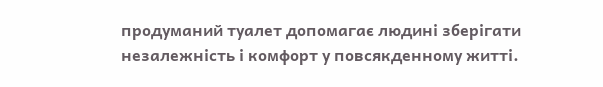продуманий туалет допомагає людині зберігати незалежність і комфорт у повсякденному житті.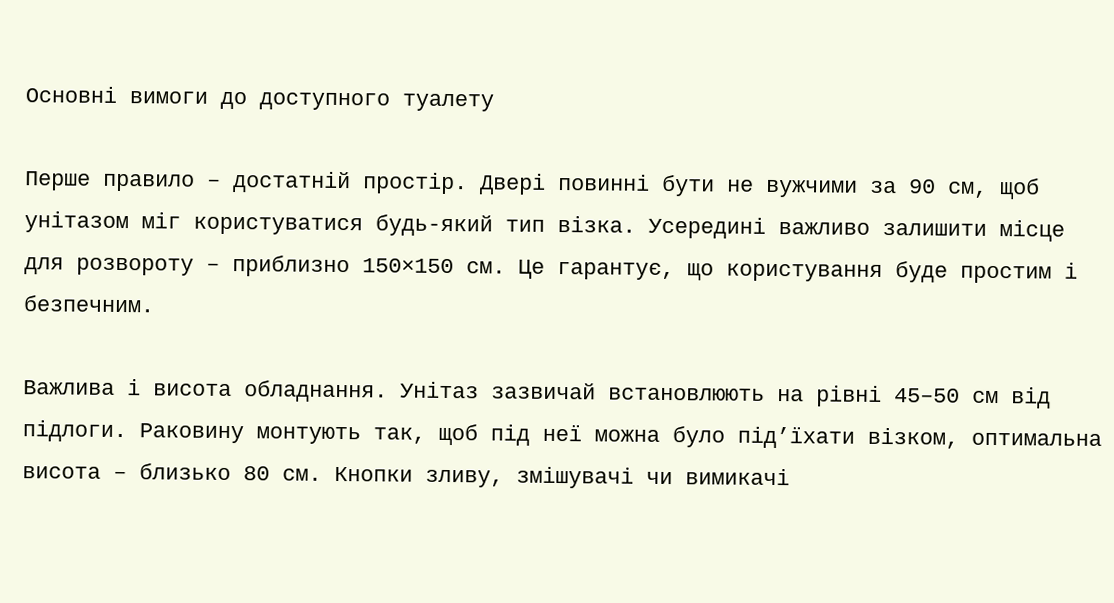Основні вимоги до доступного туалету

Перше правило – достатній простір. Двері повинні бути не вужчими за 90 см, щоб унітазом міг користуватися будь-який тип візка. Усередині важливо залишити місце для розвороту – приблизно 150×150 см. Це гарантує, що користування буде простим і безпечним.

Важлива і висота обладнання. Унітаз зазвичай встановлюють на рівні 45–50 см від підлоги. Раковину монтують так, щоб під неї можна було під’їхати візком, оптимальна висота – близько 80 см. Кнопки зливу, змішувачі чи вимикачі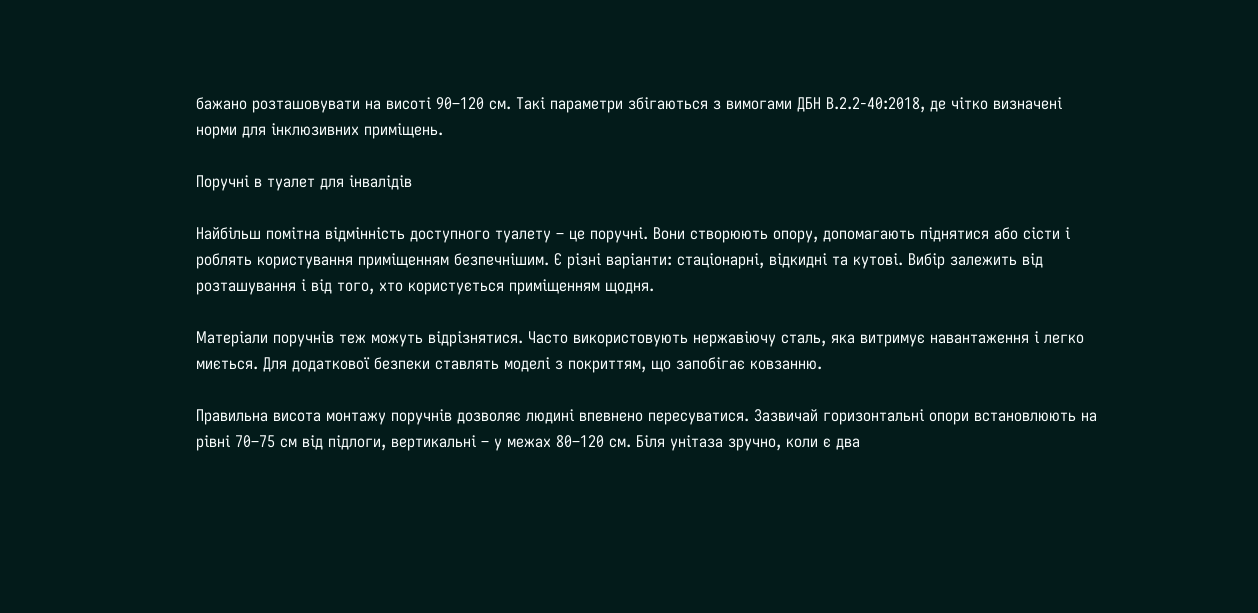бажано розташовувати на висоті 90–120 см. Такі параметри збігаються з вимогами ДБН В.2.2-40:2018, де чітко визначені норми для інклюзивних приміщень.

Поручні в туалет для інвалідів

Найбільш помітна відмінність доступного туалету – це поручні. Вони створюють опору, допомагають піднятися або сісти і роблять користування приміщенням безпечнішим. Є різні варіанти: стаціонарні, відкидні та кутові. Вибір залежить від розташування і від того, хто користується приміщенням щодня.

Матеріали поручнів теж можуть відрізнятися. Часто використовують нержавіючу сталь, яка витримує навантаження і легко миється. Для додаткової безпеки ставлять моделі з покриттям, що запобігає ковзанню.

Правильна висота монтажу поручнів дозволяє людині впевнено пересуватися. Зазвичай горизонтальні опори встановлюють на рівні 70–75 см від підлоги, вертикальні – у межах 80–120 см. Біля унітаза зручно, коли є два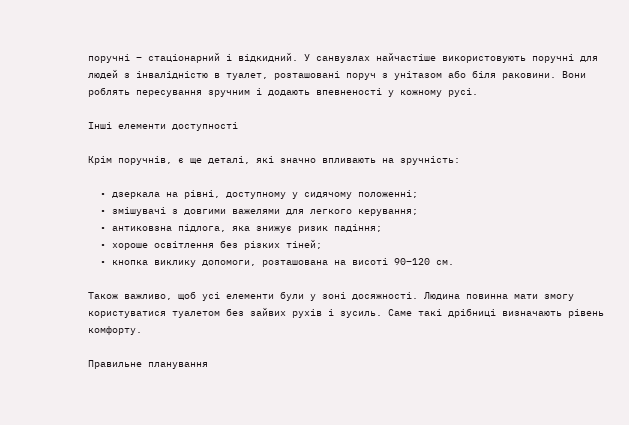поручні – стаціонарний і відкидний. У санвузлах найчастіше використовують поручні для людей з інвалідністю в туалет, розташовані поруч з унітазом або біля раковини. Вони роблять пересування зручним і додають впевненості у кожному русі.

Інші елементи доступності

Крім поручнів, є ще деталі, які значно впливають на зручність:

  • дзеркала на рівні, доступному у сидячому положенні;
  • змішувачі з довгими важелями для легкого керування;
  • антиковзна підлога, яка знижує ризик падіння;
  • хороше освітлення без різких тіней;
  • кнопка виклику допомоги, розташована на висоті 90–120 см.

Також важливо, щоб усі елементи були у зоні досяжності. Людина повинна мати змогу користуватися туалетом без зайвих рухів і зусиль. Саме такі дрібниці визначають рівень комфорту.

Правильне планування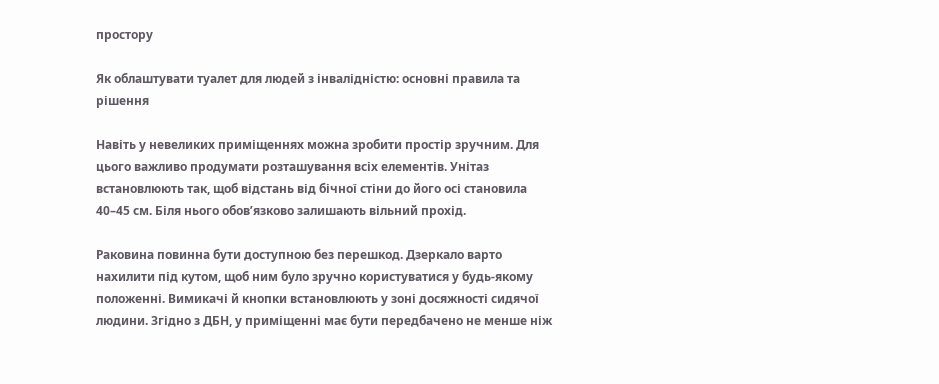простору

Як облаштувати туалет для людей з інвалідністю: основні правила та рішення

Навіть у невеликих приміщеннях можна зробити простір зручним. Для цього важливо продумати розташування всіх елементів. Унітаз встановлюють так, щоб відстань від бічної стіни до його осі становила 40–45 см. Біля нього обов’язково залишають вільний прохід.

Раковина повинна бути доступною без перешкод. Дзеркало варто нахилити під кутом, щоб ним було зручно користуватися у будь-якому положенні. Вимикачі й кнопки встановлюють у зоні досяжності сидячої людини. Згідно з ДБН, у приміщенні має бути передбачено не менше ніж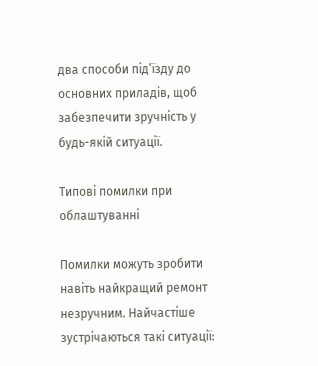два способи під’їзду до основних приладів, щоб забезпечити зручність у будь-якій ситуації.

Типові помилки при облаштуванні

Помилки можуть зробити навіть найкращий ремонт незручним. Найчастіше зустрічаються такі ситуації: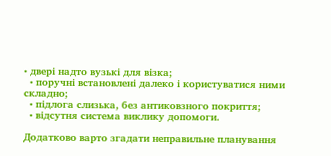• двері надто вузькі для візка;
  • поручні встановлені далеко і користуватися ними складно;
  • підлога слизька, без антиковзного покриття;
  • відсутня система виклику допомоги.

Додатково варто згадати неправильне планування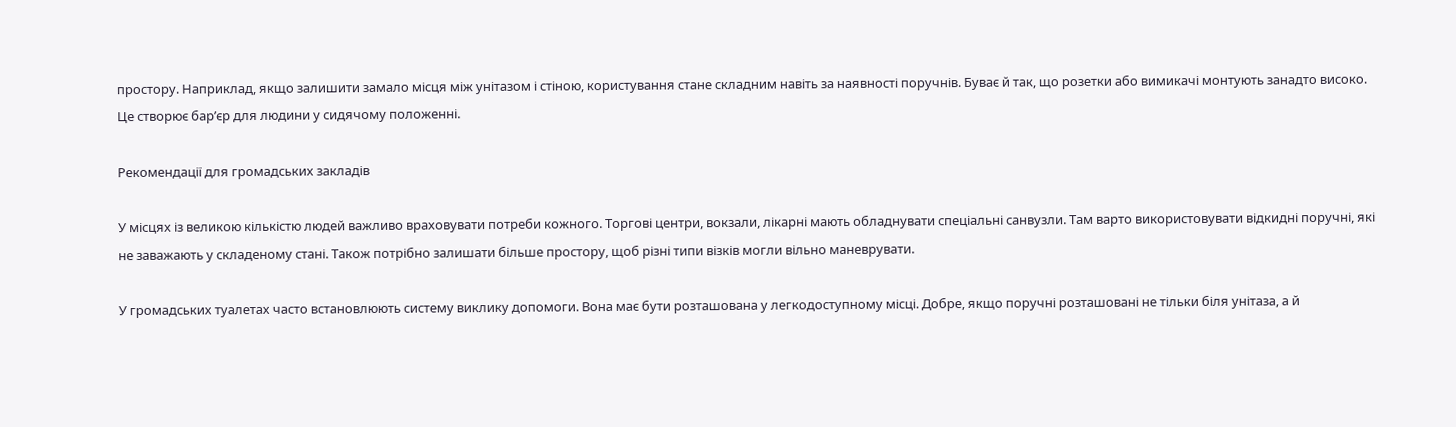простору. Наприклад, якщо залишити замало місця між унітазом і стіною, користування стане складним навіть за наявності поручнів. Буває й так, що розетки або вимикачі монтують занадто високо. Це створює бар’єр для людини у сидячому положенні.

Рекомендації для громадських закладів

У місцях із великою кількістю людей важливо враховувати потреби кожного. Торгові центри, вокзали, лікарні мають обладнувати спеціальні санвузли. Там варто використовувати відкидні поручні, які не заважають у складеному стані. Також потрібно залишати більше простору, щоб різні типи візків могли вільно маневрувати.

У громадських туалетах часто встановлюють систему виклику допомоги. Вона має бути розташована у легкодоступному місці. Добре, якщо поручні розташовані не тільки біля унітаза, а й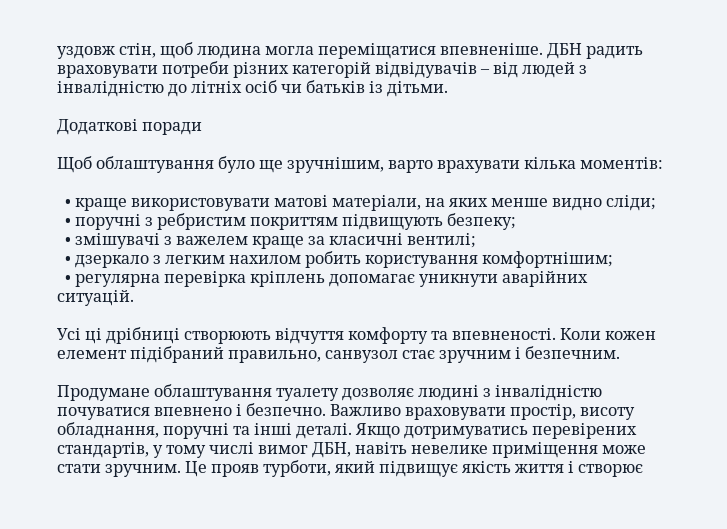уздовж стін, щоб людина могла переміщатися впевненіше. ДБН радить враховувати потреби різних категорій відвідувачів – від людей з інвалідністю до літніх осіб чи батьків із дітьми.

Додаткові поради

Щоб облаштування було ще зручнішим, варто врахувати кілька моментів:

  • краще використовувати матові матеріали, на яких менше видно сліди;
  • поручні з ребристим покриттям підвищують безпеку;
  • змішувачі з важелем краще за класичні вентилі;
  • дзеркало з легким нахилом робить користування комфортнішим;
  • регулярна перевірка кріплень допомагає уникнути аварійних ситуацій.

Усі ці дрібниці створюють відчуття комфорту та впевненості. Коли кожен елемент підібраний правильно, санвузол стає зручним і безпечним.

Продумане облаштування туалету дозволяє людині з інвалідністю почуватися впевнено і безпечно. Важливо враховувати простір, висоту обладнання, поручні та інші деталі. Якщо дотримуватись перевірених стандартів, у тому числі вимог ДБН, навіть невелике приміщення може стати зручним. Це прояв турботи, який підвищує якість життя і створює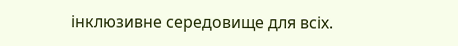інклюзивне середовище для всіх.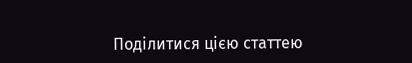Поділитися цією статтею